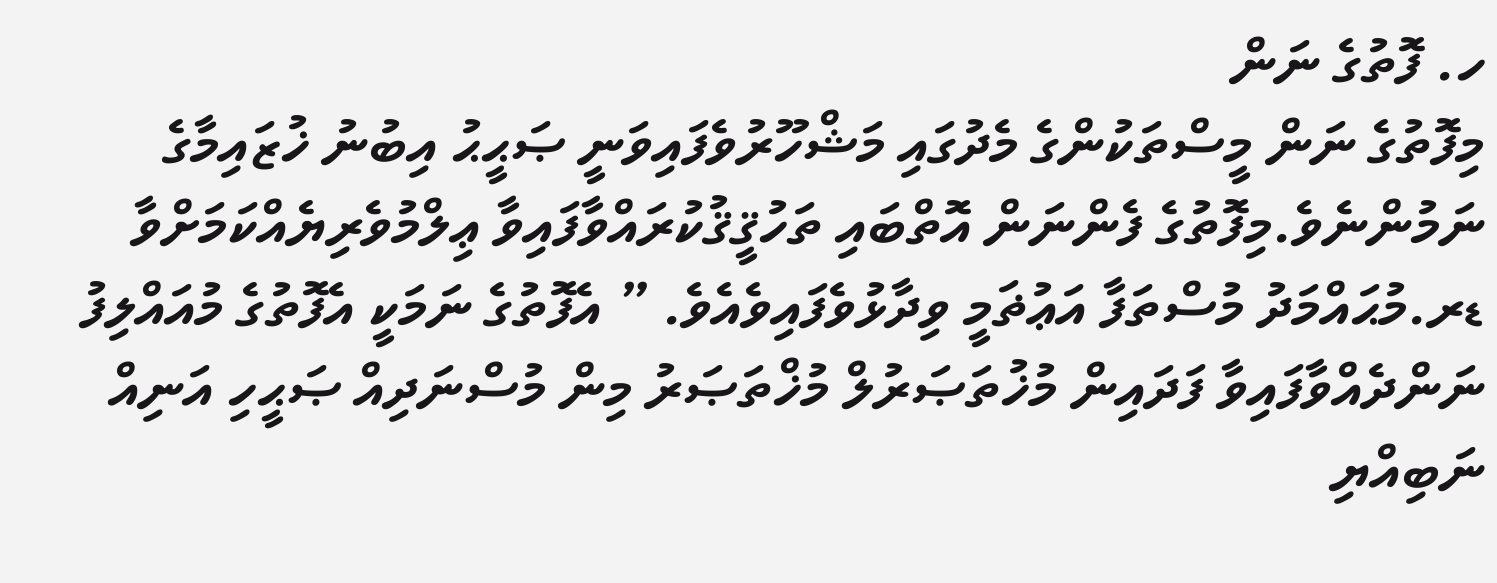ހ. ފޮތުގެ ނަން
މިފޮތުގެ ނަން މީސްތަކުންގެ މެދުގައި މަޝްހޫރުވެފައިވަނީ ޞަޙީޙު އިބުނު ޚުޒައިމާގެ ނަމުންނެވެ.މިފޮތުގެ ފެންނަން އޮތްބައި ތަހުޤީޤުކުރައްވާފައިވާ ޢިލްމުވެރިޔެއްކަމަށްވާ ޑރ.މުޙައްމަދު މުސްތަފާ އަޢުޡަމީ ވިދާޅުވެފައިވެއެވެ. ” އެފޮތުގެ ނަމަކީ އެފޮތުގެ މުއައްލިފު ނަންދެއްވާފައިވާ ފަދައިން މުޚުތަޞަރުލް މުޚްތަޞަރު މިން މުސްނަދިއް ޞަޙީހި އަނިއް ނަބިއްޔި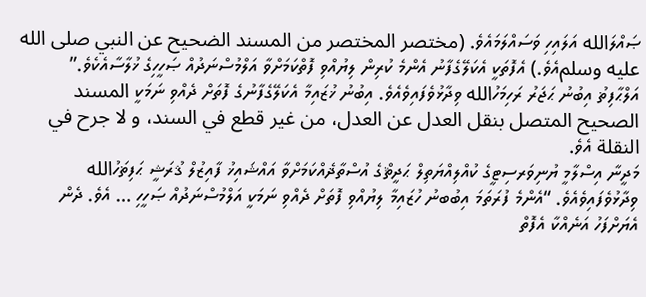ޞައްލަالله އަލައިހި ވަސައްލަމައެވެ. (مختصر المختصر من المسند الضحيح عن النبي صلى الله عليه وسلمއެވެ.) އެފޮތަކީ އެކަލޭގެފާނު އެންމެ ކުރިން ލިޔުއްވި ފޮތްކަމަށްވާ އަލްމުސްނަދުއް ޞަހީހިގެ ޚުލާސާއެކެވެ.”
އަލްޙާފިޡު އިބުނު ޙަޖަރު ރަހިމަހުالله ވިދާޅުވެފައިވެއެވެ. އިބުނު ޚުޒައިމާ އެކަލޭގެފާނުގެ ފޮތަށް ދެއްވި ނަމަކީ المسند الصحيح المتصل بنقل العدل عن العدل، من غير قطع في السند، و لا جرح في النقلة އެވެ.
މަދީނާ އިސްލާމީ ޔުނިވަރސިޓީގެ ކުއްލިއްޔަތިލް ޙަދީޘްގެ އުސްތާޛެއްކަމަށްވާ އައްޝައިޚު ފާއިޒުލް ޤުރަޝީ ޙަފިޡަހުالله ވިދާޅުވެފައިވެއެވެ. “އެންމެ ފުރަތަމަ އިބުބނު ހުޒައިމާ ލިޔުއްވި ފޮތަށް ދެއްވި ނަމަކީ އަލްމުސްނަދުއް ޞަހީހި … އެވެ. ދެން އެޔަށްފަހު އަނެއްކާ އެފޮތް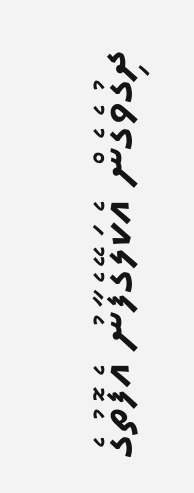ދިގުވެގެން އެކަލޭގެފާނު އެފޮތުގެ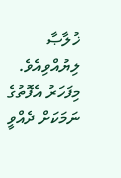ޚުލާޞާ ލިޔުއްވިއެވެ. މިފަހަރު އެފޮތުގެ ނަމަކަށް ދެއްވީ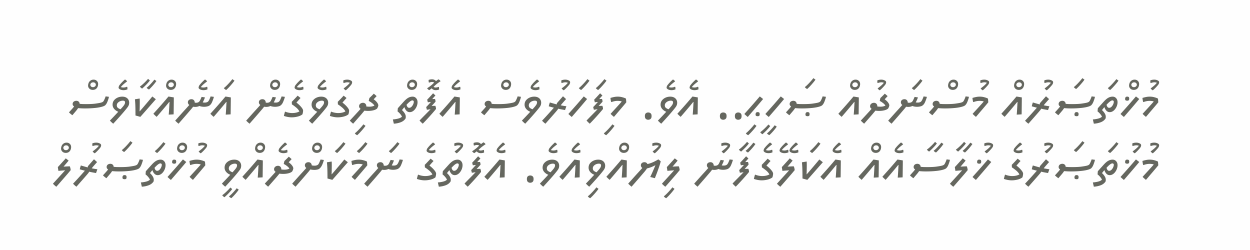މުޚްތަޞަރުއް މުސްނަދުއް ޞަހީޙި.. އެވެ. މިފަހަރުވެސް އެފޮތް ދިގުވެގެން އަނެއްކާވެސް މުޚުތަޞަރުގެ ޚުލާސާއެއް އެކަލޭގެފާނު ލިޔުއްވިއެވެ. އެފޮތުގެ ނަމަކަށްދެއްވީ މުޚްތަޞަރުލް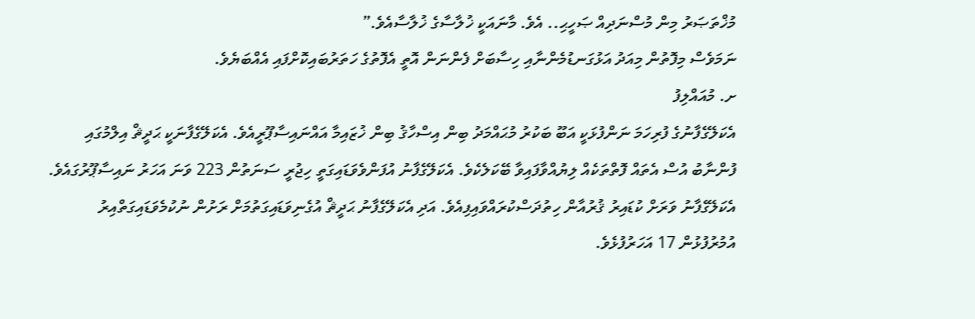މުޚްތަޞަރު މިން މުސްނަދިއް ޞަހީޙި.. އެވެ. މާނައަކީ ޚުލާސާގެ ޚުލާސާއެވެ.”
ނަމަވެސް މިފޮތުން މިއަދު އަޅުގަނޑުމެންނާއި ހިސާބަށް ފެންނަން އޮތީ އެފޮތުގެ ހަތަރުބައިކޮށްފައި އެއްބަޔެވެ.
ށ. މުއައްލިފު
އެކަލޭގެފާނުގެ ފުރިހަމަ ނަންފުޅަކީ އަބޫ ބަކުރު މުޙައްމަދު ބިން އިސްހާޤު ބިން ޚުޒައިމާ އައްނައިސާޕޫރީއެވެ. އެކަލޭގެފާނަކީ ޙަދީޘް އިލްމުގައި ފުންނާބު އުސް އެތައް ފޮތްތަކެއް ލިޔުއްވާފައިވާ ބޭކަލެކެވެ. އެކަލޭގެފާނު އުފަންވެވަޑައިގަތީ ހިޖުރީ ސަނަތުން 223 ވަނަ އަހަރު ނައިސާޕޫރުގައެވެ. އެކަލޭގެފާނު ވަރަށް ކުޑައިރު ޤުރުއާން ހިތުދަސްކުރައްވައިފިއެވެ. އަދި އެކަލޭގެފާނު ޙަދީޘް އުގެނިވަޑައިގަތުމަށް ރަށުން ނުކުމެވަޑައިގަތްއިރު އުމުރުފުޅުން 17 އަހަރުފުޅެވެ.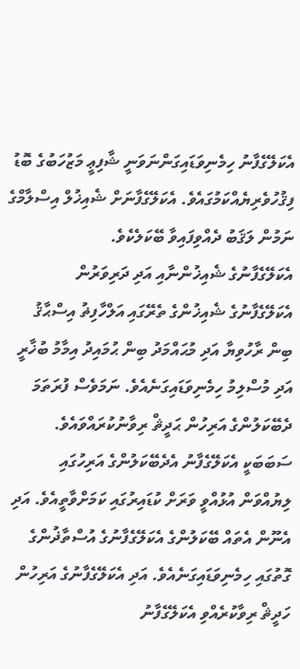އެކަލޭގެފާނު ހިމެނިވަޑައިގަންނަވަނީ ޝާފިޢީ މަޒުހަބުގެ ބޮޑު ފިޤުހުވެރިޔެއްކަމުގައެވެ. އެކަލޭގެފާނަށް ޝެއިޚުލް އިސްލާމްގެ ނަމުން ލަޤަބު ދެއްވިފައިވާ ބޭކަލެކެވެ.
އެކަލޭގެފާނުގެ ޝެއިޚުންނާއި އަދި ދަރިވަރުން
އެކަލޭގެފާނުގެ ޝެއިޚުންގެ ތެރޭގައި އަލްހާފިޡު އިސްޙާޤު ބިން ރާހުވިޔާ އަދި މުޙައްމަދު ބިން ޙުމައިދު އިމާމު ބުޚާރީ އަދި މުސްލިމު ހިމެނިވަޑައިގަނެއެވެ. ނަމަވެސް ފުރަތަމަ ދެބޭކަލުންގެ އަރިހުން ޙަދީޘް ރިވާނުކުރައްވައެވެ. ސަބަބަކީ އެކަލޭގެފާނު އެދެބޭކަލުންގެ އަރިހުގައި ލިޔުއްވަން އުޅުއްވީ ވަރަށް ކުޑައިރުގައި ކަމަށްވާތީއެވެ. އަދި އެނޫން އެތައް ބޭކަލުންގެ އެކަލޭގެފާނުގެ އުސްތާޛުންގެ ގޮތުގައި ހިމެނިވަޑައިގަނެއެވެ. އަދި އެކަލޭގެފާނުގެ އަރިހުން ހަދީޘް ރިވާކުރެއްވި އެކަލޭގެފާނު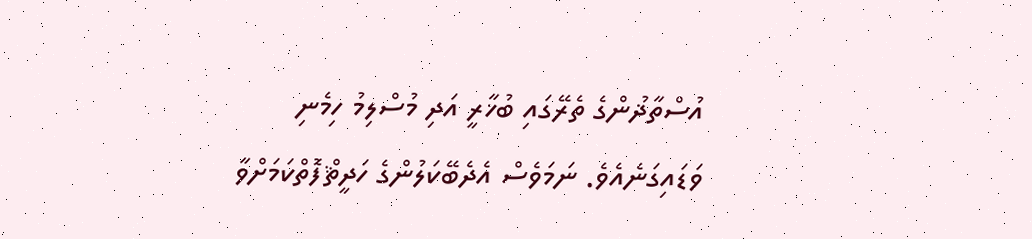އުސްތާޛުންގެ ތެރޭގައި ބުޚާރީ އަދި މުސްލިމު ހިމެނި ވަޑައިގަނެއެވެ. ނަމަވެސް އެދެބޭކަލުންގެ ހަދީޘްފޮތްކަމަށްވާ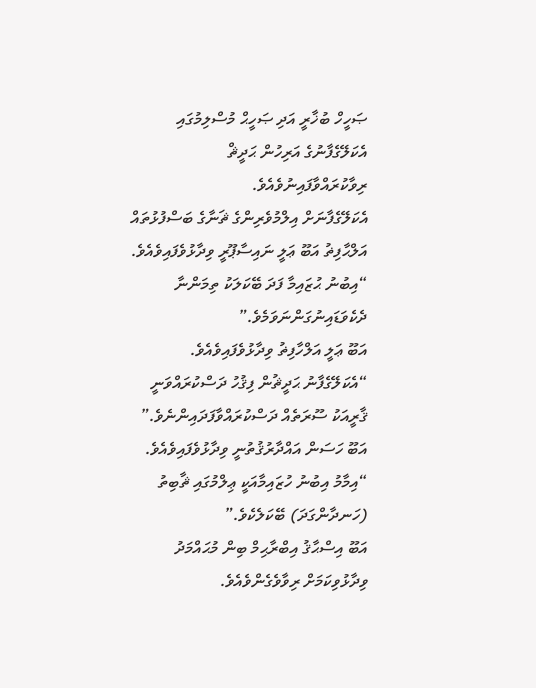ޞަހީހް ބުޚާރީ އަދި ޞަހީޙް މުސްލިމުގައި އެކަލޭގެފާނުގެ އަރިހުން ޙަދީޘް ރިވާކުރައްވާފައިނުވެއެވެ.
އެކަލޭގެފާނަށް އިލްމުވެރިންގެ ޘަނާގެ ބަސްފުޅުތައް
އަލްޙާފިޡު އަބޫ ޢަލީ ނައިސާޕޫރީ ވިދާޅުވެފައިވެއެވެ. “އިބުނު ޙުޒައިމާ ފަދަ ބޭކަލަކު ތިމަންނާ ދެކެވަޑައިނުގަންނަވަމެވެ.”
އަބޫ ޢަލީ އަލްހާފިޡު ވިދާޅުވެފައިވެއެވެ. “އެކަލޭގެފާނު ޙަދީޘުން ފިޤުހު ދަސްކުރައްވަނީ ޤާރީއަކު ސޫރަތެއް ދަސްކުރައްވާފަދައިންނެވެ.”
އަބޫ ހަސަން އައްދާރުޤުތުނީ ވިދާޅުވެފައިވެއެވެ. “އިމާމު އިބުނު ހުޒައިމާއަކީ ޢިލްމުގައި ޘާބިތު (ހަނދާންގަދަ) ބޭކަލެކެވެ.”
އަބޫ އިސްޙާޤު އިބްރާޙިމް ބިން މުޙައްމަދު ވިދާޅުވިކަމަށް ރިވާވެގެންވެއެވެ.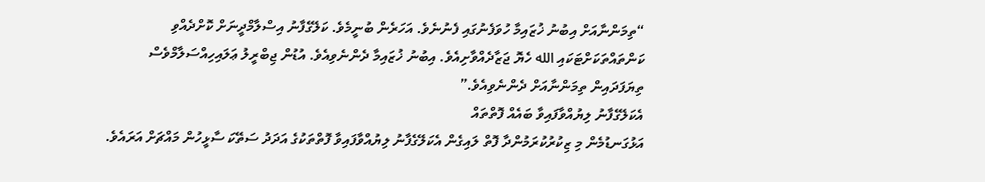“ތިމަންނާއަށް އިބުނު ޚުޒައިމާ ހުވަފެނުގައި ފެނުނެވެ. އަހަރެން ބުނީމެވެ. ކަލޭގެފާނު އިސްލާމްދީނަށް ކޮށްދެއްވި ކަންތައްތަކަށްޓަކައި الله ހެޔޮ ޖަޒާދެއްވާށިއެވެ. އިބުނު ޚުޒައިމާ ދެންނެވިއެވެ. އުޑުން ޖިބްރީލު ޢަލައިހިއްސަލާމްވެސް ތިޔަފަދައިން ތިމަންނާއަށް ދެންނެވިއެވެ.”
އެކަލޭގެފާނު ލިޔުއްވާފައިވާ ބައެއް ފޮތްތައް
އަޅުގަނޑުމެން މި ޒިކުރުކުރަމުންދާ ފޮތް ލައިގެން އެކަލޭގެފާނު ލިޔުއްވާފައިވާ ފޮތްތަކުގެ އަދަދު ސަތޭކަ ސާޅީހުން މައްޗަށް އަރައެވެ.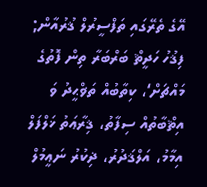އޭގެ ތެރޭގައި ތަފްސީރުލް ޤުރުއާން; ފިޤުހު ހަދީޘް ބަރްބަރާ ތިން ފޮތުގެ މައްޗަށް‘، ކިތާބުއް ތަޥްޙީދު ވަ އިޘްބާތުއް ސިފާތު، ޤިރާޢަތު ޚަލްފަލް އިމާމު، އަލްޤަދުރު، ޛިކުރު ނަޢީމުލް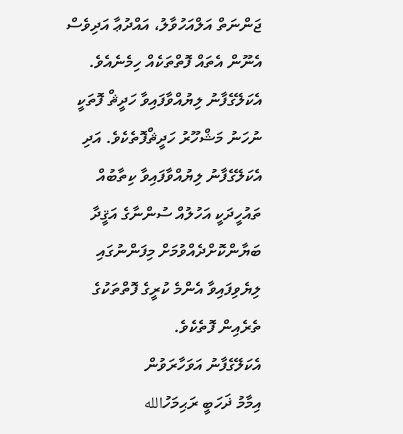ޖަންނަތް އަލްއަހުވާލު، އައްދުޢާ އަދިވެސް އެނޫން އެތައް ފޮތްތަކެއް ހިމެނެއެވެ. އެކަލޭގެފާނު ލިޔުއްވާފައިވާ ހަދީޘް ފޮތަކީ ނުހަނު މަޝްހޫރު ހަދީޘްފޮތެކެވެ. އަދި އެކަލޭގެފާނު ލިޔުއްވާފައިވާ ކިތާބުއް ތައުހީދަކީ އަހުލުއް ސުންނާގެ އަޤީދާ ބަޔާންކޮށްދެއްވުމަށް މިފަންނުގައި ލިޔެވިފައިވާ އެންމެ ކުރީގެ ފޮތްތަކުގެ ތެރެއިން ފޮތެކެވެ.
އެކަލޭގެފާނު އަވަހާރަވުން
އިމާމު ޛަހަބީ ރަޙިމަހުالله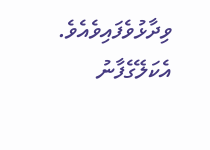ވިދާޅުވެފައިވެއެވެ. އެކަލޭގެފާނު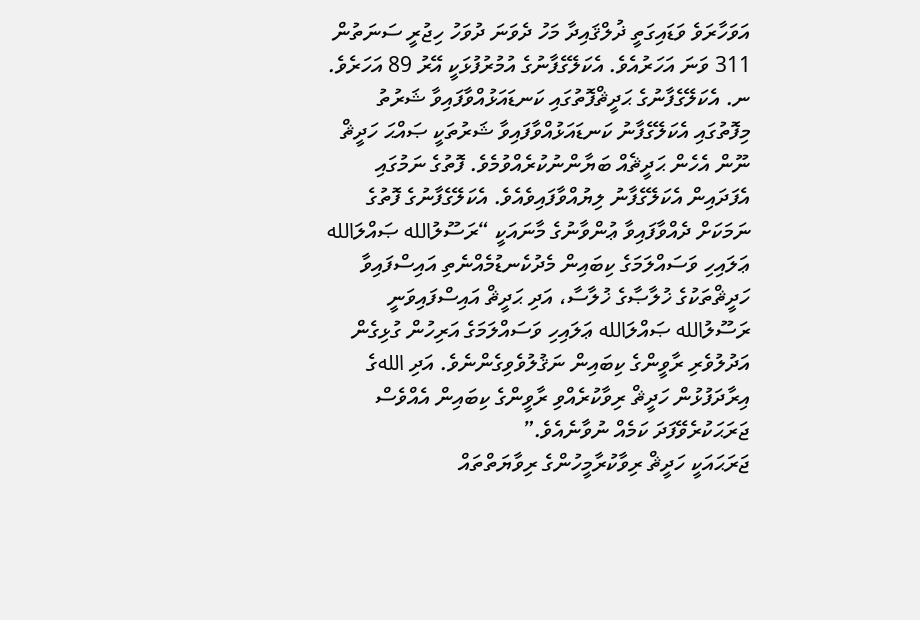އަވަހާރަވެ ވަޑައިގަތީ ޛުލްޤައިދާ މަހު ދެވަނަ ދުވަހު ހިޖުރީ ސަނަތުން 311 ވަނަ އަހަރުއެވެ. އެކަލޭގެފާނުގެ އުމުރުފުޅަކީ އޭރު 89 އަހަރެވެ.
ނ. އެކަލޭގެފާނުގެ ޙަދީޘްފޮތުގައި ކަނޑައަޅުއްވާފައިވާ ޝަރުތު
މިފޮތުގައި އެކަލޭގެފާނު ކަނޑައަޅުއްވާފައިވާ ޝަރުތަކީ ޞައްޙަ ހަދީޘް ނޫން އެހެން ޙަދީޘެއް ބަޔާންނުކުރެއްވުމެވެ. ފޮތުގެ ނަމުގައި އެފަދައިން އެކަލޭގެފާނު ލިޔުއްވާފައިވެއެވެ. އެކަލޭގެފާނުގެ ފޮތުގެ ނަމަކަށް ދެއްވާފައިވާ ޢުންވާނުގެ މާނައަކީ “ރަސޫލުالله ޞައްލަالله ޢަލައިހި ވަސައްލަމަގެ ކިބައިން މެދުކެނޑުމެއްނެތި އައިސްފައިވާ ހަދީޘްތަކުގެ ޚުލާޞާގެ ޚުލާސާ، އަދި ޙަދީޘް އައިސްފައިވަނީ ރަސޫލުالله ޞައްލަالله ޢަލައިހި ވަސައްލަމަގެ އަރިހުން ގުޅިގެން އަދުލުވެރި ރާވީންގެ ކިބައިން ނަޤުލުވެވިގެންނެވެ. އަދި اللهގެ އިރާދަފުޅުން ހަދީޘް ރިވާކުރެއްވި ރާވީންގެ ކިބައިން އެއްވެސް ޖަރަޙަކުރެވޭފަދަ ކަމެއް ނުވާނެއެވެ.”
ޖަރަޙައަކީ ހަދީޘް ރިވާކުރާމީހުންގެ ރިވާޔަތްތައް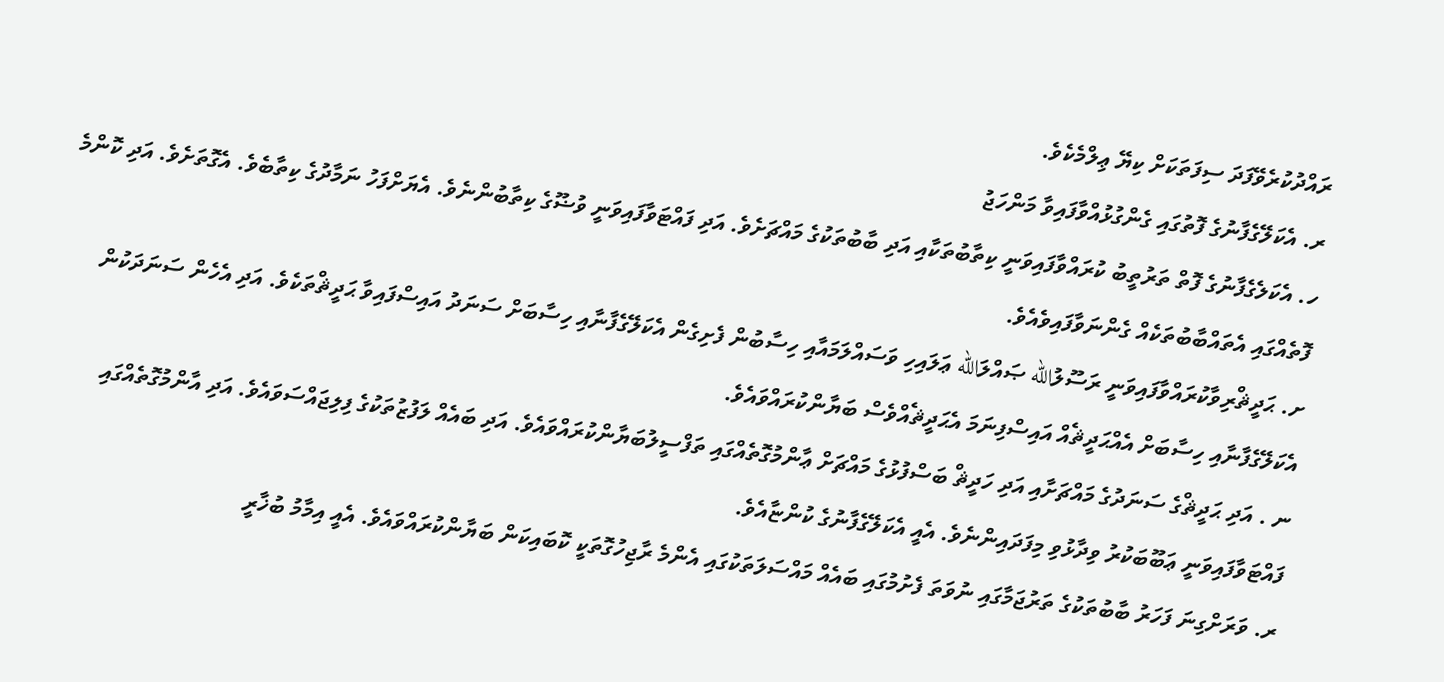ރައްދުކުރެވޭފަދަ ސިފަތަކަށް ކިޔޭ ޢިލްމެކެވެ.
ރ. އެކަލޭގެފާނުގެ ފޮތުގައި ގެންގުޅުއްވާފައިވާ މަންހަޖު
ހ. އެކަލެގެފާނުގެ ފޮތް ތަރުތީބު ކުރައްވާފައިވަނީ ކިތާބުތަކާއި އަދި ބާބުތަކުގެ މައްޗަށެވެ. އަދި ފައްޓަވާފައިވަނީ ވުޟޫގެ ކިތާބުންނެވެ. އެޔަށްފަހު ނަމާދުގެ ކިތާބެވެ. އެގޮތަށެވެ. އަދި ކޮންމެ ފޮތެއްގައި އެތައްބާބުތަކެއް ގެންނަވާފައިވެއެވެ.
ށ. ޙަދީޘްރިވާކުރައްވާފައިވަނީ ރަސޫލުالله ޞައްލަالله ޢަލައިހި ވަސައްލަމައާއި ހިސާބުން ފެށިގެން އެކަލޭގެފާނާއި ހިސާބަށް ސަނަދު އައިސްފައިވާ ޙަދީޘްތަކެވެ. އަދި އެހެން ސަނަދަކުން އެކަލޭގެފާނާއި ހިސާބަށް އެއްޙަދީޘެއް އައިސްފިނަމަ އެޙަދީޘެއްވެސް ބަޔާންކުރައްވައެވެ.
ނ . އަދި ޙަދީޘްގެ ސަނަދުގެ މައްޗަށާއި އަދި ހަދީޘް ބަސްފުޅުގެ މައްޗަށް ޢާންމުގޮތެއްގައި ތަފްސީލުބަޔާންކުރައްވައެވެ. އަދި ބައެއް ލަފުޒުތަކުގެ ފިލިޖައްސަވައެވެ. އަދި އާންމުގޮތެއްގައި ފައްޓަވާފައިވަނީ ޢަބޫބަކުރު ވިދާޅުވި މިފަދައިންނެވެ. އެއީ އެކަލޭގެފާނުގެ ކުންޏާއެވެ.
ރ. ވަރަށްގިނަ ފަހަރު ބާބުތަކުގެ ތަރުޖަމާގައި ނުވަތަ ފެށުމުގައި ބައެއް މައްސަލަތަކުގައި އެންމެ ރާޖިހުގޮތަކީ ކޮބައިކަން ބަޔާންކުރައްވައެވެ. އެއީ އިމާމު ބުޚާރީ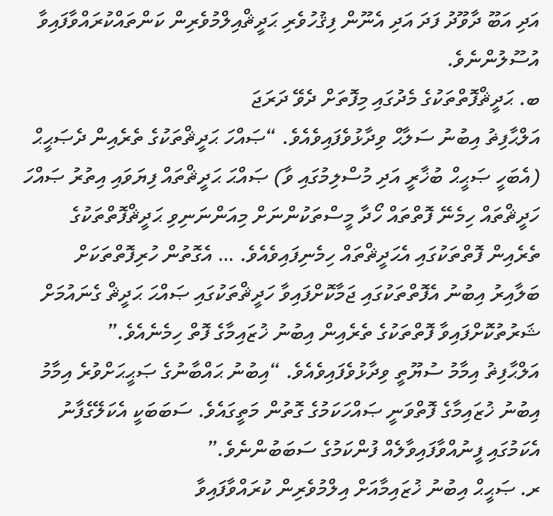އަދި އަބޫ ދާވޫދު ފަދަ އަދި އެނޫން ފިޤުހުވެރި ޙަދީޘްއިލްމުވެރިން ކަންތައްކުރައްވާފައިވާ އުސޫލުންނެވެ.
ބ. ޙަދީޘްފޮތްތަކުގެ މެދުގައި މިފޮތަށް ދެވޭ ދަރަޖަ
އަލްޙާފިޡު އިބުނު ސަލާޙް ވިދާޅުވެފައިވެއެވެ. “ޞައްހަ ޙަދީޘްތަކުގެ ތެރެއިން ދެޞަޙީޙް (އެބަހީ ޞަޙީޙް ބުޚާރީ އަދި މުސްލިމުގައި ވާ) ޞައްޙަ ޙަދީޘްތައް ފިޔަވައި އިތުރު ޞައްހަ ހަދީޘްތައް ހިމެނޭ ފޮތްތައް ހޯދާ މީސްތަކުންނަށް މިއަންނަނިވި ޙަދީޘްފޮތްތަކުގެ ތެރެއިން ފޮތްތަކުގައި އެޙަދީޘްތައް ހިމެނިފައިވެއެވެ. … އެގޮތުން ހުރިފޮތްތަކަށް ބަލާއިރު އިބުނު އެފޮތްތަކުގައި ޖަމާކޮށްފައިވާ ހަދީޘްތަކުގައި ޞައްޙަ ޙަދީޘް ގެނައުމަށް ޝަރުތުކޮށްފައިވާ ފޮތްތަކުގެ ތެރެއިން އިބުނު ޚުޒައިމާގެ ފޮތް ހިމެނެއެވެ.”
އަލްޙާފިޡު އިމާމު ސުޔޫތީ ވިދާޅުވެފައިވެއެވެ. “އިބުނު ޙައްބާނުގެ ޞަޙީޙަށްވުރެ އިމާމު އިބުނު ޚުޒައިމާގެ ފޮތްވަނީ ޞައްހަކަމުގެ ގޮތުން މަތީގައެވެ. ސަބަބަކީ އެކަލޭގެފާނު އެކަމުގައި ފީނުއްވާފައިވާލެއް ފުންކަމުގެ ސަބަބުންނެވެ.”
ރ. ޞަޙީޙް އިބުނު ޚުޒައިމާއަށް އިލްމުވެރިން ކުރައްވާފައިވާ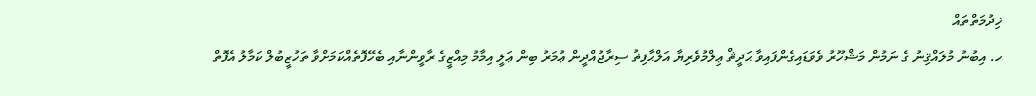ޚިދުމަތްތައް
ހ. އިބުނު މުލައްޤިނު ގެ ނަމުން މަޝްހޫރު ވެވަޑައިގެންފައިވާ ޙަދީޘް ޢިލްމުވެރިޔާ އަލްޙާފިޡު ސިރާޖުއްދީން ޢުމަރު ބިން ޢަލީ އިމާމު މިއްޒީގެ ރާވީންނާއި ބެހޭފޮތެއްކަމަށްވާ ތަހުޒީބުލް ކަމާލު އެފޮތް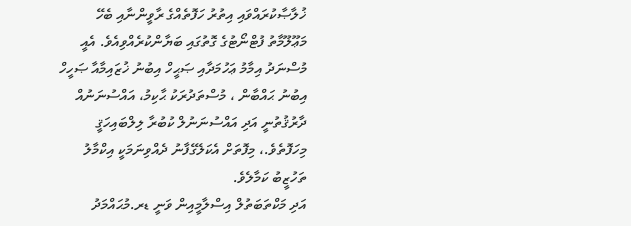ޚުލާޞާކުރައްވައި އިތުރު ހަފޮތެއްގެ ރާވީންނާއި ބެހޭ މަޢޫލޫމާތު ފުޓްނޯޓުގެ ގޮތުގައި ބަޔާންކުރެއްވިއެވެ. އެއީ މުސްނަދު އިމާމު ޢަހުމަދާއި ޞަޙީހް އިބުނު ޚުޒައިމާއާ ޞަހީހް އިބުނު ޙައްބާން ، މުސްތަދުރަކު ޙާކިމު، އައްސުނަނުއް ދާރުޤުތުނީ އަދި އައްސުނަނުލް ކުބުރާ ލިލްބައިހަޤީ
މިހަފޮތެވެ.، މިފޮތަށް އެކަލޭގެފާނު ދެއްވިނަމަކީ އިކްމާލު ތަހުޒީބު ކަމާލެވެ.
އަދި މަކްތަބަތުލް އިސްލާމީއިން ވަނީ ޑރ.މުޙައްމަދު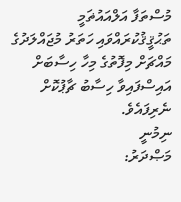މުސްތަފާ އަލްއައުޡަމީ ތަޙުޤީޤުކުރައްވައި ހަތަރު މުޖައްލަދުގެ މައްޗަށް މިފޮތުގެ މިހާ ހިސާބަށް އައިސްފައިވާ ހިސާބު ޗާޕުކޮށް ނެރިފައެވެ.
ނިމުނީ
މަޞްދަރު: